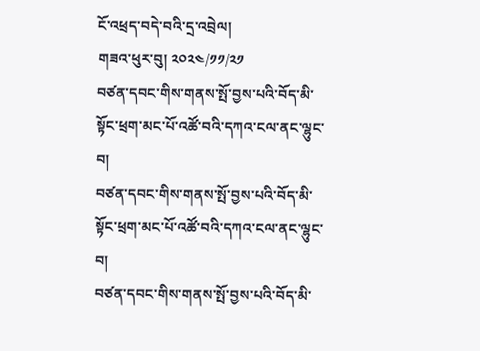ངོ་འཕྲད་བདེ་བའི་དྲ་འབྲེལ།
གཟའ་ཕུར་བུ། ༢༠༢༤/༡༡/༢༡
བཙན་དབང་གིས་གནས་སྤོ་བྱས་པའི་བོད་མི་སྟོང་ཕྲག་མང་པོ་འཚོ་བའི་དཀའ་ངལ་ནང་ལྷུང་བ།
བཙན་དབང་གིས་གནས་སྤོ་བྱས་པའི་བོད་མི་སྟོང་ཕྲག་མང་པོ་འཚོ་བའི་དཀའ་ངལ་ནང་ལྷུང་བ།
བཙན་དབང་གིས་གནས་སྤོ་བྱས་པའི་བོད་མི་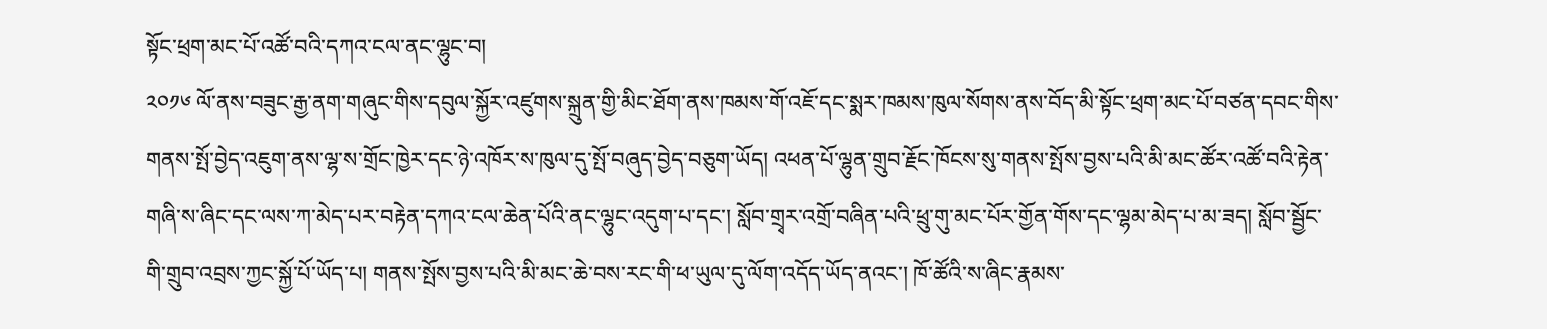སྟོང་ཕྲག་མང་པོ་འཚོ་བའི་དཀའ་ངལ་ནང་ལྷུང་བ།
༢༠༡༦ ལོ་ནས་བཟུང་རྒྱ་ནག་གཞུང་གིས་དབུལ་སྐྱོར་འཛུགས་སྐྲུན་གྱི་མིང་ཐོག་ནས་ཁམས་གོ་འཇོ་དང་སྨར་ཁམས་ཁུལ་སོགས་ནས་བོད་མི་སྟོང་ཕྲག་མང་པོ་བཙན་དབང་གིས་གནས་སྤོ་བྱེད་འཇུག་ནས་ལྷ་ས་གྲོང་ཁྱེར་དང་ཉེ་འཁོར་ས་ཁུལ་དུ་སྤོ་བཞུད་བྱེད་བཅུག་ཡོད། འཕན་པོ་ལྷུན་གྲུབ་རྗོང་ཁོངས་སུ་གནས་སྤོས་བྱས་པའི་མི་མང་ཚོར་འཚོ་བའི་རྟེན་གཞི་ས་ཞིང་དང་ལས་ཀ་མེད་པར་བརྟེན་དཀའ་ངལ་ཆེན་པོའི་ནང་ལྷུང་འདུག་པ་དང་། སློབ་གྲྭར་འགྲོ་བཞིན་པའི་ཕྲུ་གུ་མང་པོར་གྱོན་གོས་དང་ལྷམ་མེད་པ་མ་ཟད། སློབ་སྦྱོང་གི་གྲུབ་འབྲས་ཀྱང་སྐྱོ་པོ་ཡོད་པ། གནས་སྤོས་བྱས་པའི་མི་མང་ཆེ་བས་རང་གི་ཕ་ཡུལ་དུ་ལོག་འདོད་ཡོད་ནའང་། ཁོ་ཚོའི་ས་ཞིང་རྣམས་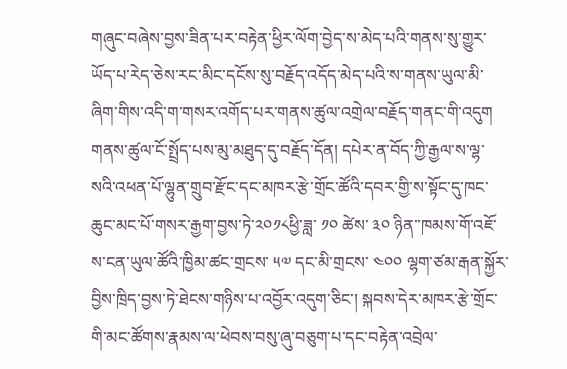གཞུང་བཞེས་བྱས་ཟིན་པར་བརྟེན་ཕྱིར་ལོག་བྱེད་ས་མེད་པའི་གནས་སུ་གྱུར་ཡོད་པ་རེད་ཅེས་རང་མིང་དངོས་སུ་བརྗོད་འདོད་མེད་པའི་ས་གནས་ཡུལ་མི་ཞིག་གིས་འདི་ག་གསར་འགོད་པར་གནས་ཚུལ་འགྲེལ་བརྗོད་གནང་གི་འདུག
གནས་ཚུལ་ངོ་སྤྲོད་པས་མུ་མཐུད་དུ་བརྗོད་དོན། དཔེར་ན་བོད་ཀྱི་རྒྱལ་ས་ལྷ་སའི་འཕན་པོ་ལྷུན་གྲུབ་རྫོང་དང་མཁར་རྩེ་གྲོང་ཚོའི་དབར་གྱི་ས་སྟོང་དུ་ཁང་ཆུང་མང་པོ་གསར་རྒྱག་བྱས་ཏེ་༢༠༡༨ཕྱི་ཟླ་ ༡༠ ཚེས་ ༣༠ ཉིན་་ཁམས་གོ་འཇོ་ས་ངན་ཡུལ་ཚོའི་ཁྱིམ་ཚང་གྲངས་ ༥༧ དང་མི་གྲངས་ ༤༠༠ ལྷག་ཙམ་རྒན་སྐྱོར་བྱིས་ཁྲིད་བྱས་ཏེ་ཐེངས་གཉིས་པ་འབྱོར་འདུག་ཅིང་། སྐབས་དེར་མཁར་རྩེ་གྲོང་གི་མང་ཚོགས་རྣམས་ལ་ཕེབས་བསུ་ཞུ་བཅུག་པ་དང་བརྟེན་འབྲེལ་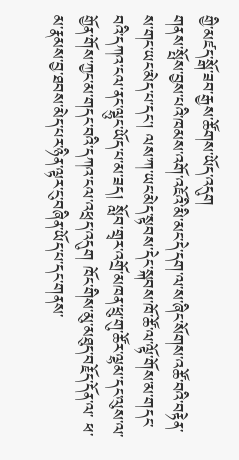གྱི་མཛད་སྒོ་ཟབ་རྒྱས་ཚོགས་ཡོད་འདུག
གནས་སྤོས་བྱས་པའི་ཁམས་འགོ་འཇོའི་མི་མང་དེ་དག་ལ་ས་ཞིང་སོགས་འཚོ་བའི་བརྟེན་ས་གང་ཡང་མེད་པ་དང་། ལས་ཀ་ཡང་མེད་སྟབས་དེང་སྐབས་ཁོ་ཚོ་ལ་ལྟོ་གོས་མ་གདང་བའི་དཀའ་ངལ་ནང་ལྷུང་ཡོད་པ་མ་ཟད། སློབ་གྲྭར་འགྲོ་མཁན་ཕྲུ་གུ་ཚོར་ལྷམ་དང་ལུས་ལ་གྱོན་གོས་ཀྱང་མ་གདང་བའི་དཀའ་ངལ་འཕྲད་འདུག ཁོང་གིས་མུ་མཐུད་བརྗོད་དོན་ལ་ ཕ་མ་རྣམས་བྱ་ཐབས་མེད་པར་ཉིན་ལྟར་ངུ་བཞིན་ཡོད་པ་དང་གནས་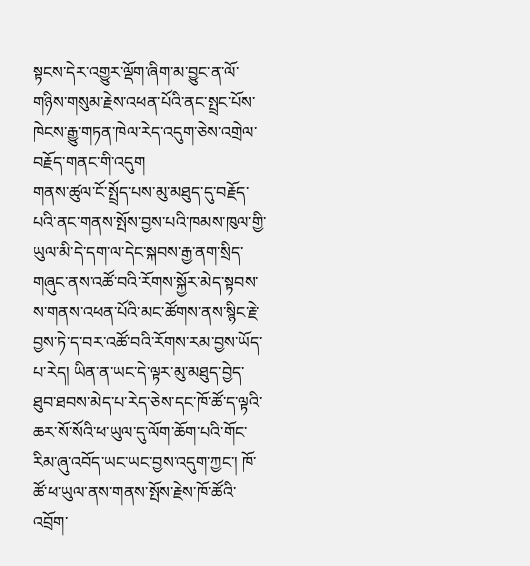སྟངས་དེར་འགྱུར་ལྡོག་ཞིག་མ་བྱུང་ན་ལོ་གཉིས་གསུམ་རྗེས་འཕན་པོའི་ནང་སྤྲང་པོས་ཁེངས་རྒྱུ་གཏན་ཁེལ་རེད་འདུག་ཅེས་འགྲེལ་བརྗོད་གནང་གི་འདུག
གནས་ཚུལ་ངོ་སྤྲོད་པས་མུ་མཐུད་དུ་བརྗོད་པའི་ནང་གནས་སྤོས་བྱས་པའི་ཁམས་ཁུལ་གྱི་ཡུལ་མི་དེ་དག་ལ་དེང་སྐབས་རྒྱ་ནག་སྲིད་གཞུང་ནས་འཚོ་བའི་རོགས་སྐྱོར་མེད་སྟབས་ས་གནས་འཕན་པོའི་མང་ཚོགས་ནས་སྙིང་རྗེ་བྱས་ཏེ་ད་བར་འཚོ་བའི་རོགས་རམ་བྱས་ཡོད་པ་རེད། ཡིན་ན་ཡང་དེ་ལྟར་མུ་མཐུད་བྱེད་ཐུབ་ཐབས་མེད་པ་རེད་ཅེས་དང་ཁོ་ཚོ་ད་ལྟའི་ཆར་སོ་སོའི་ཕ་ཡུལ་དུ་ལོག་ཆོག་པའི་གོང་རིམ་ཞུ་འབོད་ཡང་ཡང་བྱས་འདུག་ཀྱང་། ཁོ་ཚོ་ཕ་ཡུལ་ནས་གནས་སྤོས་རྗེས་ཁོ་ཚོའི་འབྲོག་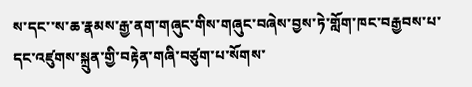ས་དང་་ས་ཆ་རྣམས་རྒྱ་ནག་གཞུང་གིས་གཞུང་བཞེས་བྱས་ཏེ་གློག་ཁང་བརྒྱབས་པ་དང་འཛུགས་སྐྲུན་གྱི་བརྟེན་གཞི་བཙུག་པ་སོགས་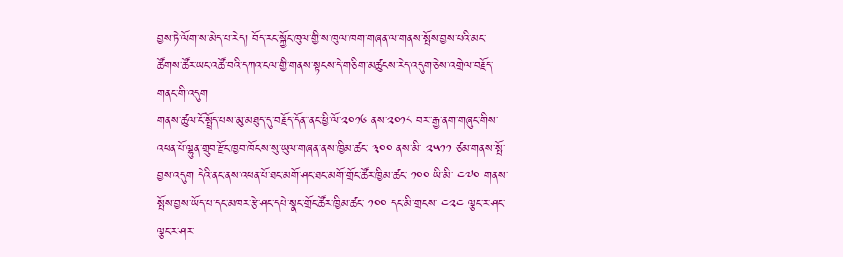བྱས་ཏེ་ལོག་ས་མེད་པ་རེད། བོད་རང་སྐྱོང་ཁུལ་གྱི་ས་ཁུལ་ཁག་གཞན་ལ་གནས་སྤོས་བྱས་པའི་མང་ཚོགས་ཚོར་ཡང་འཚོ་བའི་དཀའ་ངལ་གྱི་གནས་སྟངས་དེ་གཅིག་མཚུངས་རེད་འདུག་ཅེས་འགྲེལ་བརྗོད་གནང་གི་འདུག
གནས་ཚུལ་ངོ་སྤྲོད་པས་མུ་མཐུད་དུ་བརྗོད་དོན་་ནང་ཕྱི་ལོ་༢༠༡༦ ནས་༢༠༡༨ བར་་རྒྱ་ནག་གཞུང་གིས་འཕན་པོ་ལྷུན་གྲུབ་རྫོང་ཁྱབ་ཁོངས་སུ་ཡུལ་གཞན་ནས་ཁྱིམ་ཚང་ ༣༠༠ ནས་མི་ ༢༥༡༡ ཙམ་གནས་སྤོ་བྱས་འདུག དེའི་ནང་ནས་འཕན་པོ་ཐང་མགོ་ཤང་ཐང་མགོ་གྲོང་ཚོར་ཁྱིམ་ཚང་ ༡༠༠ ཡི་མི་ ༤༧༠ གནས་སྤོས་བྱས་ཡོད་པ་དང་མཁར་རྩེ་ཤང་དཔེ་སྣང་གྲོང་ཚོར་ཁྱིམ་ཚང་ ༡༠༠ དང་མི་གྲངས་ ༤༢༤ ལྕང་ར་ཤང་ལྕང་ར་ཤར་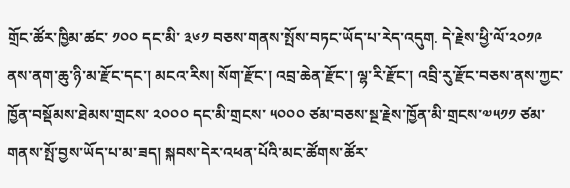གྲོང་ཚོར་ཁྱིམ་ཚང་ ༡༠༠ དང་མི་ ༣༦༡ བཅས་གནས་སྤོས་བཏང་ཡོད་པ་རེད་འདུག. དེ་རྗེས་ཕྱི་ལོ་༢༠༡༩ ནས་ནག་ཆུ་ཉི་མ་རྫོང་དང་། མངའ་རིས། སོག་རྫོང་། འབྲ་ཆེན་རྫོང་། ལྷ་རི་རྫོང་། འབྲི་རུ་རྫོང་བཅས་ནས་ཀྱང་ཁྱོན་བསྡོམས་ཐེམས་གྲངས་ ༢༠༠༠ དང་མི་གྲངས་ ༥༠༠༠ ཙམ་བཅས་སྔ་རྗེས་ཁྱོན་མི་གྲངས་༧༥༡༡ ཙམ་གནས་སྤོ་བྱས་ཡོད་པ་མ་ཟད། སྐབས་དེར་འཕན་པོའི་མང་ཚོགས་ཚོར་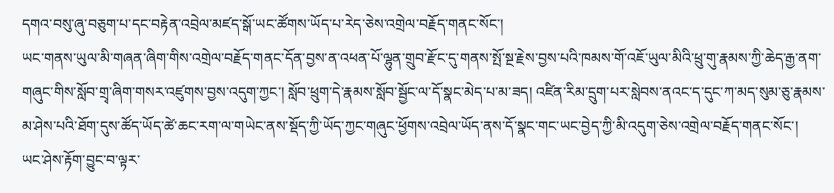དགའ་བསུ་ཞུ་བཅུག་པ་དང་བརྟེན་འབྲེལ་མཛད་སྒོ་ཡང་ཚོགས་ཡོད་པ་རེད་ཅེས་འགྲེལ་བརྗོད་གནང་སོང་།
ཡང་གནས་ཡུལ་མི་གཞན་ཞིག་གིས་འགྲེལ་བརྗོད་གནང་དོན་བྱས་ན་འཕན་པོ་ལྷུན་གྲུབ་རྫོང་དུ་གནས་སྤོ་སྔ་རྗེས་བྱས་པའི་ཁམས་གོ་འཇོ་ཡུལ་མིའི་ཕྲུ་གུ་རྣམས་ཀྱི་ཆེད་རྒྱ་ནག་གཞུང་གིས་སློབ་གྲྭ་ཞིག་གསར་འཛུགས་བྱས་འདུག་ཀྱང་། སློབ་ཕྲུག་དེ་རྣམས་སློབ་སྦྱོང་ལ་དོ་སྣང་མེད་པ་མ་ཟད། འཛིན་རིམ་དྲུག་པར་སླེབས་ནའང་ད་དུང་ཀ་མད་སུམ་ཅུ་རྣམས་མ་ཤེས་པའི་ཐོག་དུས་ཚོད་ཡོད་ཚེ་ཆང་རག་ལ་གཡེང་ནས་སྡོད་ཀྱི་ཡོད་ཀྱང་གཞུང་ཕྱོགས་འབྲེལ་ཡོད་ནས་དོ་སྣང་གང་ཡང་བྱེད་ཀྱི་མི་འདུག་ཅེས་འགྲེལ་བརྗོད་གནང་སོང་།
ཡང་ཤེས་རྟོག་བྱུང་བ་ལྟར་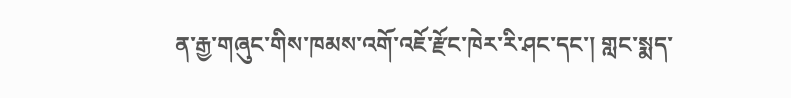ན་རྒྱ་གཞུང་གིས་ཁམས་འགོ་འཇོ་རྫོང་ཁེར་རི་ཤང་དང་། གླང་སྨད་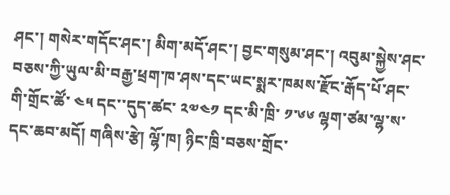ཤང་། གསེར་གདོང་ཤང་། མིག་མདོ་ཤང་། བྱང་གསུམ་ཤང་། འབུམ་སྐྱེས་ཤང་བཅས་ཀྱི་ཡུལ་མི་བརྒྱ་ཕྲག་ཁ་ཤས་དང་ཡང་སྨར་ཁམས་རྫོང་རྒོད་པོ་ཤང་གི་གྲོང་ཚོ་ ༤༥ དང་་དུད་ཚང་ ༢༧༤༡ དང་མི་ཁྲི་ ༡་༦༦ ལྷག་ཙམ་ལྷ་ས་དང་ཆབ་མདོ། གཞིས་རྩེ། ལྷོ་ཁ། ཉིང་ཁྲི་བཅས་གྲོང་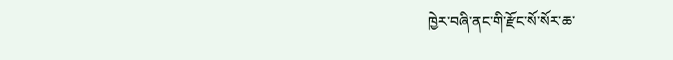ཁྱེར་བཞི་ནང་གི་རྫོང་སོ་སོར་ཆ་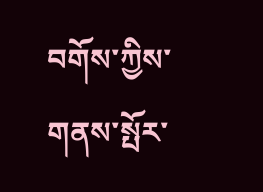བགོས་ཀྱིས་གནས་སྤོར་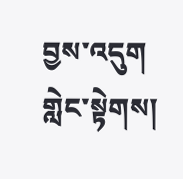བྱས་འདུག
གླེང་སྟེགས།